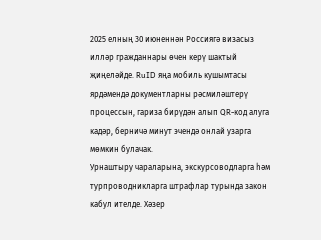2025 елның 30 июненнән Россиягә визасыз илләр гражданнары өчен керү шактый җиңеләйде. RuID яңа мобиль кушымтасы ярдәмендә документларны рәсмиләштерү процессын, гариза бирүдән алып QR-код алуга кадәр, берничә минут эчендә онлай узарга мөмкин булачак.
Урнаштыру чараларына, экскурсоводларга һәм турпроводникларга штрафлар турында закон кабул ителде. Хәзер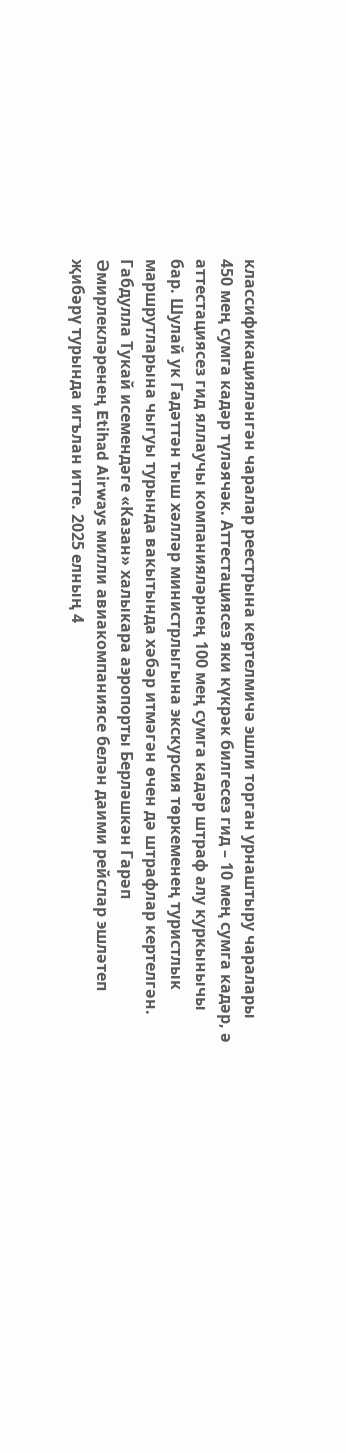классификацияләнгән чаралар реестрына кертелмичә эшли торган урнаштыру чаралары 450 мең сумга кадәр түләячәк. Аттестациясез яки күкрәк билгесез гид – 10 мең сумга кадәр, ә аттестациясез гид яллаучы компанияләрнең 100 мең сумга кадәр штраф алу куркынычы бар. Шулай ук Гадәттән тыш хәлләр министрлыгына экскурсия төркеменең туристлык маршрутларына чыгуы турында вакытында хәбәр итмәгән өчен дә штрафлар кертелгән.
Габдулла Тукай исемендәге «Казан» халыкара аэропорты Берләшкән Гарәп Әмирлекләренең Etihad Airways милли авиакомпаниясе белән даими рейслар эшләтеп җибәрү турында игълан итте. 2025 елның 4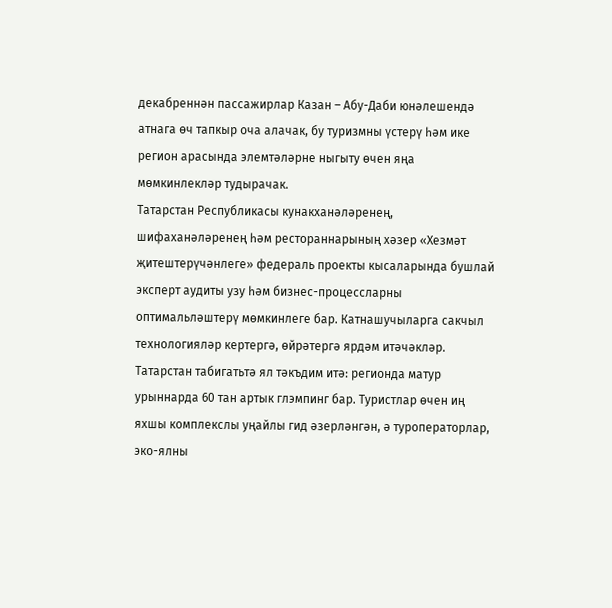декабреннән пассажирлар Казан – Абу-Даби юнәлешендә атнага өч тапкыр оча алачак, бу туризмны үстерү һәм ике регион арасында элемтәләрне ныгыту өчен яңа мөмкинлекләр тудырачак.
Татарстан Республикасы кунакханәләренең, шифаханәләренең һәм рестораннарының хәзер «Хезмәт җитештерүчәнлеге» федераль проекты кысаларында бушлай эксперт аудиты узу һәм бизнес-процессларны оптимальләштерү мөмкинлеге бар. Катнашучыларга сакчыл технологияләр кертергә, өйрәтергә ярдәм итәчәкләр.
Татарстан табигатьтә ял тәкъдим итә: регионда матур урыннарда 60 тан артык глэмпинг бар. Туристлар өчен иң яхшы комплекслы уңайлы гид әзерләнгән, ә туроператорлар, эко-ялны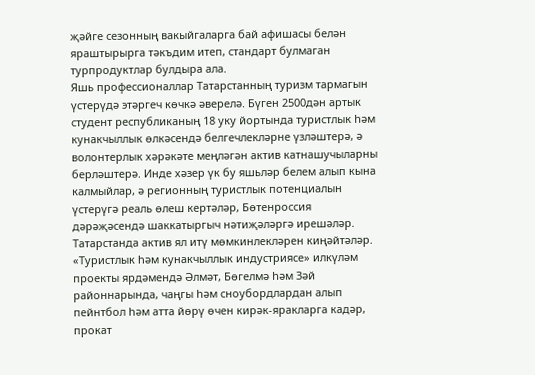җәйге сезонның вакыйгаларга бай афишасы белән яраштырырга тәкъдим итеп, стандарт булмаган турпродуктлар булдыра ала.
Яшь профессионаллар Татарстанның туризм тармагын үстерүдә этәргеч көчкә әверелә. Бүген 2500дән артык студент республиканың 18 уку йортында туристлык һәм кунакчыллык өлкәсендә белгечлекләрне үзләштерә, ә волонтерлык хәрәкәте меңләгән актив катнашучыларны берләштерә. Инде хәзер үк бу яшьләр белем алып кына калмыйлар, ә регионның туристлык потенциалын үстерүгә реаль өлеш кертәләр, Бөтенроссия дәрәҗәсендә шаккатыргыч нәтиҗәләргә ирешәләр.
Татарстанда актив ял итү мөмкинлекләрен киңәйтәләр. «Туристлык һәм кунакчыллык индустриясе» илкүләм проекты ярдәмендә Әлмәт, Бөгелмә һәм Зәй районнарында, чаңгы һәм сноубордлардан алып пейнтбол һәм атта йөрү өчен кирәк-яракларга кадәр, прокат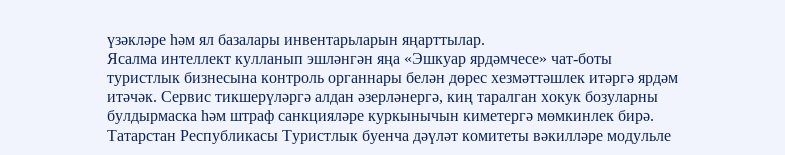үзәкләре һәм ял базалары инвентарьларын яңарттылар.
Ясалма интеллект кулланып эшләнгән яңа «Эшкуар ярдәмчесе» чат-боты туристлык бизнесына контроль органнары белән дөрес хезмәттәшлек итәргә ярдәм итәчәк. Сервис тикшерүләргә алдан әзерләнергә, киң таралган хокук бозуларны булдырмаска һәм штраф санкцияләре куркынычын киметергә мөмкинлек бирә.
Татарстан Республикасы Туристлык буенча дәүләт комитеты вәкилләре модульле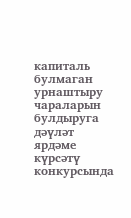капиталь булмаган урнаштыру чараларын булдыруга дәүләт ярдәме күрсәтү конкурсында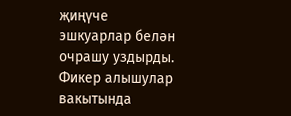җиңүче эшкуарлар белән очрашу уздырды. Фикер алышулар вакытында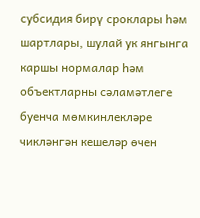субсидия бирү сроклары һәм шартлары, шулай ук янгынга каршы нормалар һәм объектларны сәламәтлеге буенча мөмкинлекләре чикләнгән кешеләр өчен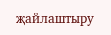җайлаштыру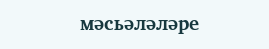мәсьәләләре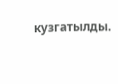кузгатылды.